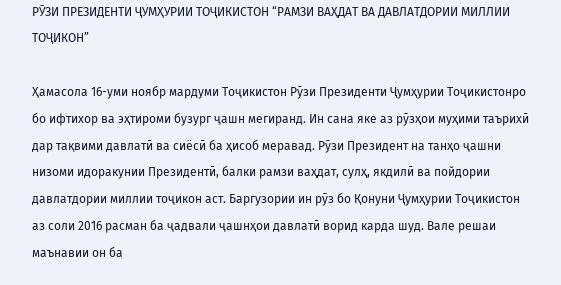РӮЗИ ПРЕЗИДЕНТИ ҶУМҲУРИИ ТОҶИКИСТОН “РАМЗИ ВАҲДАТ ВА ДАВЛАТДОРИИ МИЛЛИИ ТОҶИКОН”

Ҳамасола 16-уми ноябр мардуми Тоҷикистон Рӯзи Президенти Ҷумҳурии Тоҷикистонро бо ифтихор ва эҳтироми бузург ҷашн мегиранд. Ин сана яке аз рӯзҳои муҳими таърихӣ дар тақвими давлатӣ ва сиёсӣ ба ҳисоб меравад. Рӯзи Президент на танҳо ҷашни низоми идоракунии Президентӣ, балки рамзи ваҳдат, сулҳ, якдилӣ ва пойдории давлатдории миллии тоҷикон аст. Баргузории ин рӯз бо Қонуни Ҷумҳурии Тоҷикистон аз соли 2016 расман ба ҷадвали ҷашнҳои давлатӣ ворид карда шуд. Вале решаи маънавии он ба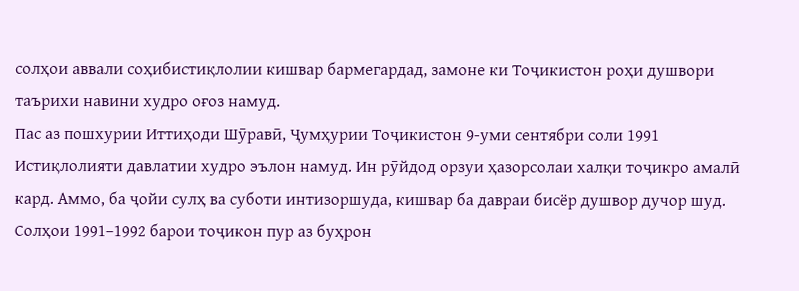солҳои аввали соҳибистиқлолии кишвар бармегардад, замоне ки Тоҷикистон роҳи душвори таърихи навини худро оғоз намуд.
Пас аз пошхурии Иттиҳоди Шӯравӣ, Ҷумҳурии Тоҷикистон 9-уми сентябри соли 1991 Истиқлолияти давлатии худро эълон намуд. Ин рӯйдод орзуи ҳазорсолаи халқи тоҷикро амалӣ кард. Аммо, ба ҷойи сулҳ ва суботи интизоршуда, кишвар ба давраи бисёр душвор дучор шуд. Солҳои 1991–1992 барои тоҷикон пур аз буҳрон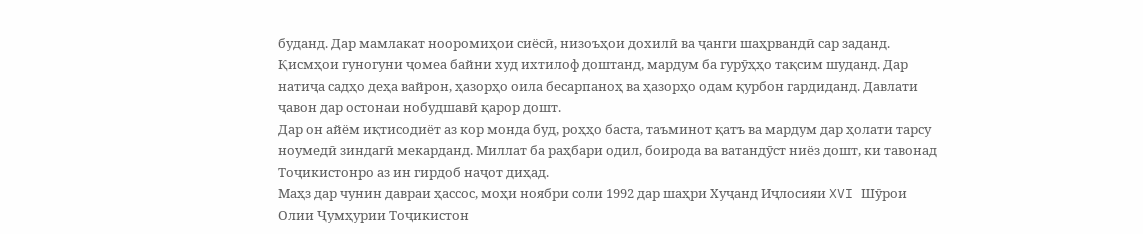буданд. Дар мамлакат нооромиҳои сиёсӣ, низоъҳои дохилӣ ва ҷанги шаҳрвандӣ сар заданд. Қисмҳои гуногуни ҷомеа байни худ ихтилоф доштанд, мардум ба гурӯҳҳо тақсим шуданд. Дар натиҷа садҳо деҳа вайрон, ҳазорҳо оила бесарпаноҳ ва ҳазорҳо одам қурбон гардиданд. Давлати ҷавон дар остонаи нобудшавӣ қарор дошт.
Дар он айём иқтисодиёт аз кор монда буд, роҳҳо баста, таъминот қатъ ва мардум дар ҳолати тарсу ноумедӣ зиндагӣ мекарданд. Миллат ба раҳбари одил, боирода ва ватандӯст ниёз дошт, ки тавонад Тоҷикистонро аз ин гирдоб наҷот диҳад.
Маҳз дар чунин давраи ҳассос, моҳи ноябри соли 1992 дар шаҳри Хуҷанд Иҷлосияи XVI Шӯрои Олии Ҷумҳурии Тоҷикистон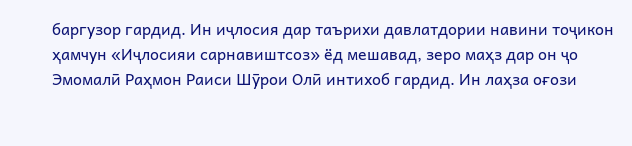баргузор гардид. Ин иҷлосия дар таърихи давлатдории навини тоҷикон ҳамчун «Иҷлосияи сарнавиштсоз» ёд мешавад, зеро маҳз дар он ҷо Эмомалӣ Раҳмон Раиси Шӯрои Олӣ интихоб гардид. Ин лаҳза оғози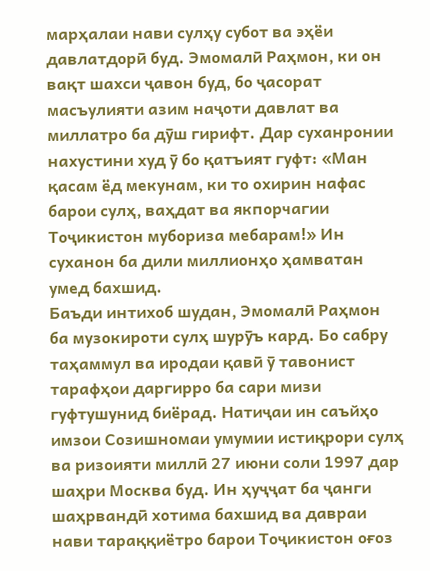марҳалаи нави сулҳу субот ва эҳёи давлатдорӣ буд. Эмомалӣ Раҳмон, ки он вақт шахси ҷавон буд, бо ҷасорат масъулияти азим наҷоти давлат ва миллатро ба дӯш гирифт. Дар суханронии нахустини худ ӯ бо қатъият гуфт: «Ман қасам ёд мекунам, ки то охирин нафас барои сулҳ, ваҳдат ва якпорчагии Тоҷикистон мубориза мебарам!» Ин суханон ба дили миллионҳо ҳамватан умед бахшид.
Баъди интихоб шудан, Эмомалӣ Раҳмон ба музокироти сулҳ шурӯъ кард. Бо сабру таҳаммул ва иродаи қавӣ ӯ тавонист тарафҳои даргирро ба сари мизи гуфтушунид биёрад. Натиҷаи ин саъйҳо имзои Созишномаи умумии истиқрори сулҳ ва ризоияти миллӣ 27 июни соли 1997 дар шаҳри Москва буд. Ин ҳуҷҷат ба ҷанги шаҳрвандӣ хотима бахшид ва давраи нави тараққиётро барои Тоҷикистон оғоз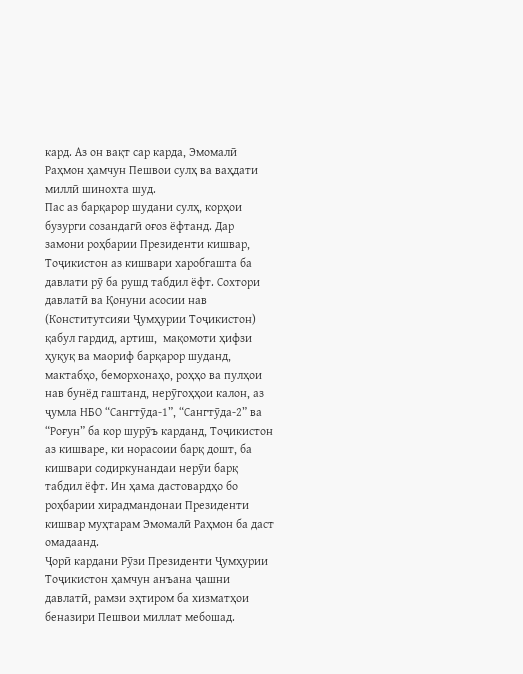кард. Аз он вақт сар карда, Эмомалӣ Раҳмон ҳамчун Пешвои сулҳ ва ваҳдати миллӣ шинохта шуд.
Пас аз барқарор шудани сулҳ, корҳои бузурги созандагӣ оғоз ёфтанд. Дар замони роҳбарии Президенти кишвар, Тоҷикистон аз кишвари харобгашта ба давлати рӯ ба рушд табдил ёфт. Сохтори давлатӣ ва Қонуни асосии нав (Конститутсияи Ҷумҳурии Тоҷикистон) қабул гардид, артиш,  мақомоти ҳифзи ҳуқуқ ва маориф барқарор шуданд, мактабҳо, беморхонаҳо, роҳҳо ва пулҳои нав бунёд гаштанд, нерӯгоҳҳои калон, аз ҷумла НБО “Сангтӯда-1”, “Сангтӯда-2” ва “Роғун” ба кор шурӯъ карданд, Тоҷикистон аз кишваре, ки норасоии барқ дошт, ба кишвари содиркунандаи нерӯи барқ табдил ёфт. Ин ҳама дастовардҳо бо роҳбарии хирадмандонаи Президенти кишвар муҳтарам Эмомалӣ Раҳмон ба даст омадаанд.
Ҷорӣ кардани Рӯзи Президенти Ҷумҳурии Тоҷикистон ҳамчун анъана ҷашни давлатӣ, рамзи эҳтиром ба хизматҳои беназири Пешвои миллат мебошад.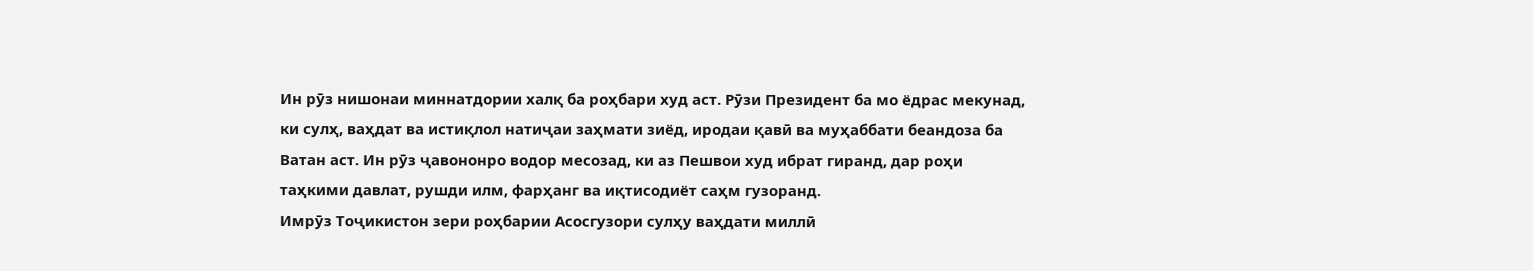Ин рӯз нишонаи миннатдории халқ ба роҳбари худ аст. Рӯзи Президент ба мо ёдрас мекунад, ки сулҳ, ваҳдат ва истиқлол натиҷаи заҳмати зиёд, иродаи қавӣ ва муҳаббати беандоза ба Ватан аст. Ин рӯз ҷавононро водор месозад, ки аз Пешвои худ ибрат гиранд, дар роҳи таҳкими давлат, рушди илм, фарҳанг ва иқтисодиёт саҳм гузоранд.
Имрӯз Тоҷикистон зери роҳбарии Асосгузори сулҳу ваҳдати миллӣ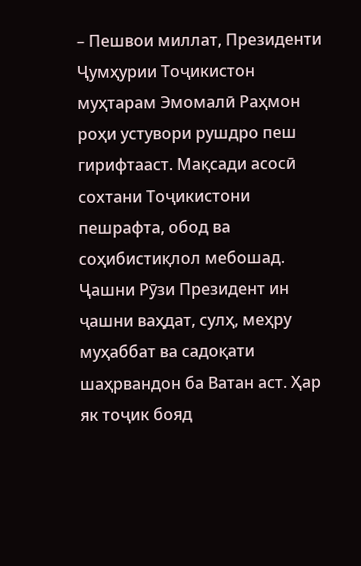– Пешвои миллат, Президенти Ҷумҳурии Тоҷикистон муҳтарам Эмомалӣ Раҳмон роҳи устувори рушдро пеш гирифтааст. Мақсади асосӣ сохтани Тоҷикистони пешрафта, обод ва соҳибистиқлол мебошад.
Ҷашни Рӯзи Президент ин ҷашни ваҳдат, сулҳ, меҳру муҳаббат ва садоқати шаҳрвандон ба Ватан аст. Ҳар як тоҷик бояд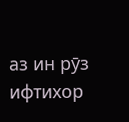аз ин рӯз ифтихор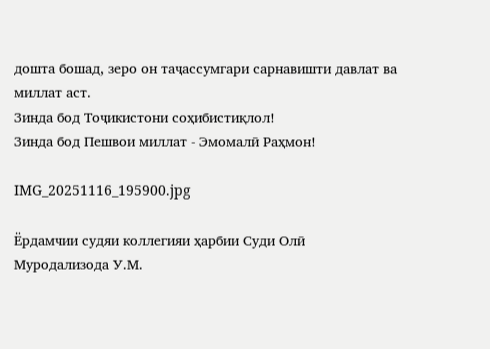дошта бошад, зеро он таҷассумгари сарнавишти давлат ва миллат аст.
Зинда бод Тоҷикистони соҳибистиқлол!
Зинда бод Пешвои миллат - Эмомалӣ Раҳмон!

IMG_20251116_195900.jpg

Ёрдамчии судяи коллегияи ҳарбии Суди Олӣ
Муродализода У.М.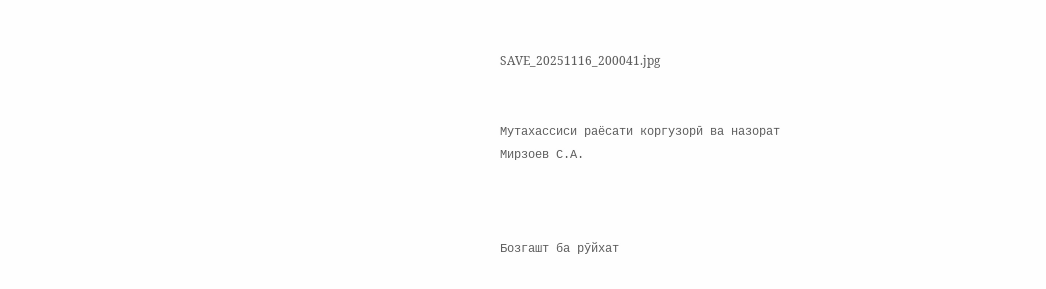SAVE_20251116_200041.jpg


Мутахассиси раёсати коргузорӣ ва назорат
Мирзоев С.А.



Бозгашт ба рӯйхат